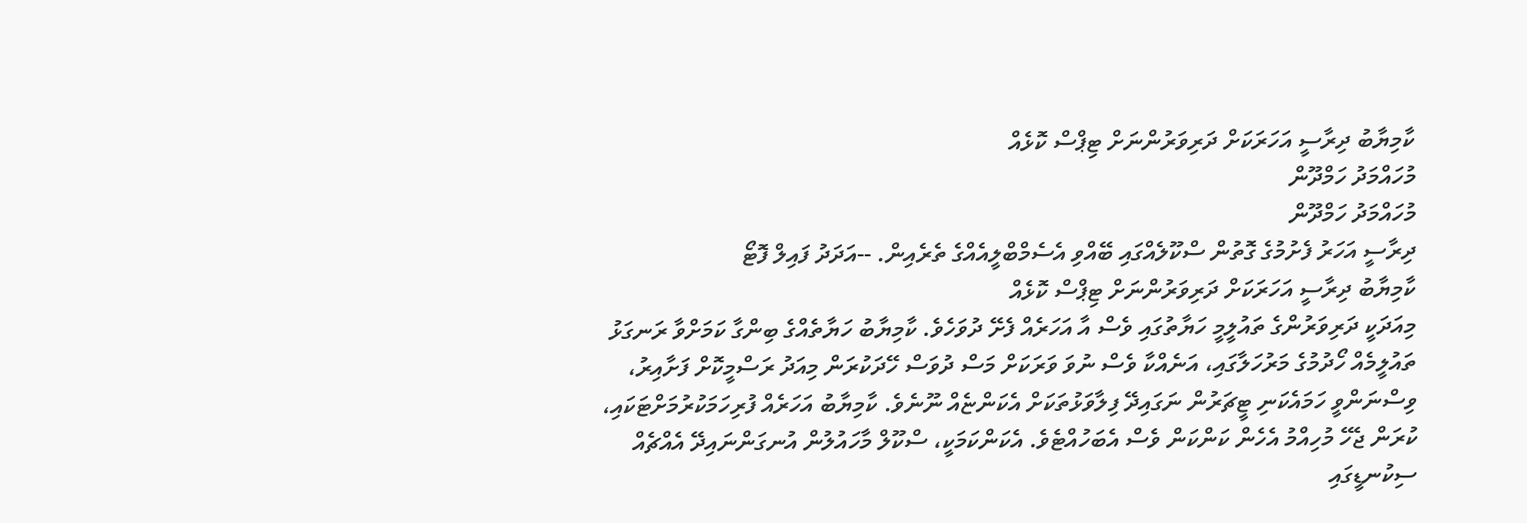ކާމިޔާބު ދިރާސީ އަހަރަކަށް ދަރިވަރުންނަށް ޓިޕްސް ކޮޅެއް
މުހައްމަދު ހަމްދޫން
މުހައްމަދު ހަމްދޫން
ދިރާސީ އަހަރު ފެށުމުގެ ގޮތުން ސްކޫލެއްގައި ބޭއްވި އެސެމްބްލީއެއްގެ ތެރެއިން. --އަދަދު ފައިލް ފޮޓޯ
ކާމިޔާބު ދިރާސީ އަހަރަކަށް ދަރިވަރުންނަށް ޓިޕްސް ކޮޅެއް
މިއަދަކީ ދަރިވަރުންގެ ތައުލީމީ ހަޔާތުގައި ވެސް އާ އަހަރެއް ފެށޭ ދުވަހެވެ. ކާމިޔާބު ހަޔާތެއްގެ ބިންގާ ކަމަށްވާ ރަނގަޅު ތައުލީމެއް ހޯދުމުގެ މަރުހަލާގައި، އަނެއްކާ ވެސް ނުވަ ވަރަކަށް މަސް ދުވަސް ހޭދަކުރަން މިއަދު ރަސްމީކޮށް ފަށާއިރު، ވިސްނަންވީ ހަމައެކަނި ޓީޗަރުން ނަގައިދޭ ފިލާވަޅުތަކަށް އެކަންޏެއް ނޫނެވެ. ކާމިޔާބު އަހަރެއް ފުރިހަމަކުރުމަށްޓަކައި، ކުރަން ޖެހޭ މުހިއްމު އެހެން ކަންކަން ވެސް އެބަހުއްޓެވެ. އެކަންކަމަކީ، ސްކޫލް މާހައުލުން އުނގަންނައިދޭ އެއްޗެއް ސިކުނޑީގައި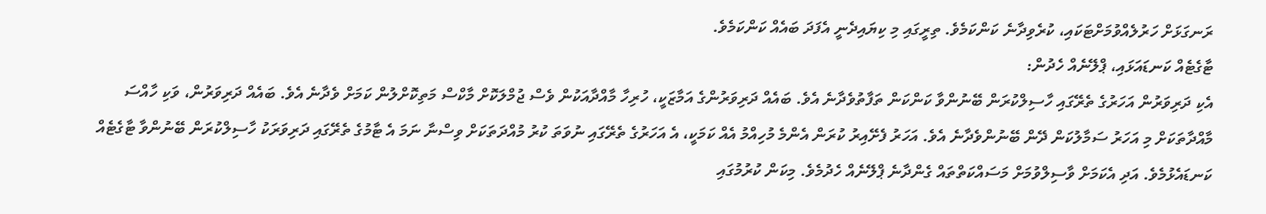ރަނގަޅަށް ހަރުލެއްވުމަށްޓަކައި، ކުރެވިދާނެ ކަންކަމެވެ. ތިރީގައި މި ކިޔައިދެނީ އެފަދަ ބައެއް ކަންކަމެވެ.
ޓާގެޓެއް ކަނޑައަޅައި، ޕްލޭނެއް ހެދުން:
އެކި ދަރިވަރުން އަހަރުގެ ތެރޭގައި ހާސިލްކުރަން ބޭނުންވާ ކަންކަން ތަފާތުވެދާނެ އެވެ. ބައެއް ދަރިވަރުންގެ އަމާޒަކީ، ހުރިހާ މާއްދާއަކުން ވެސް ޖުމްލަކޮށް މާކްސް މަތިކޮށްލުން ކަމަށް ވެދާނެ އެވެ. ބައެއް ދަރިވަރުން، ވަކި ހާއްސަ މާއްދާތަކަށް މި އަހަރު ސަމާލުކަން ދޭން ބޭނުންވެދާނެ އެވެ. އަހަރު ފެށޭއިރު ކުރަން އެންމެ މުހިއްމު އެއް ކަމަކީ، އެ އަހަރުގެ ތެރޭގައި ނުވަތަ ކުރު މުއްދަތަކަށް ވިސްނާ ނަމަ އެ ޓާމުގެ ތެރޭގައި ދަރިވަރަކު ހާސިލްކުރަން ބޭނުންވާ ޓާގެޓެއް ކަނޑައެޅުމެވެ. އަދި އެކަމަށް ވާސިލްވުމަށް މަސައްކަތްތައް ގެންދާނެ ޕްލޭނެއް ހެދުމެވެ. މިކަން ކުރުމުގައި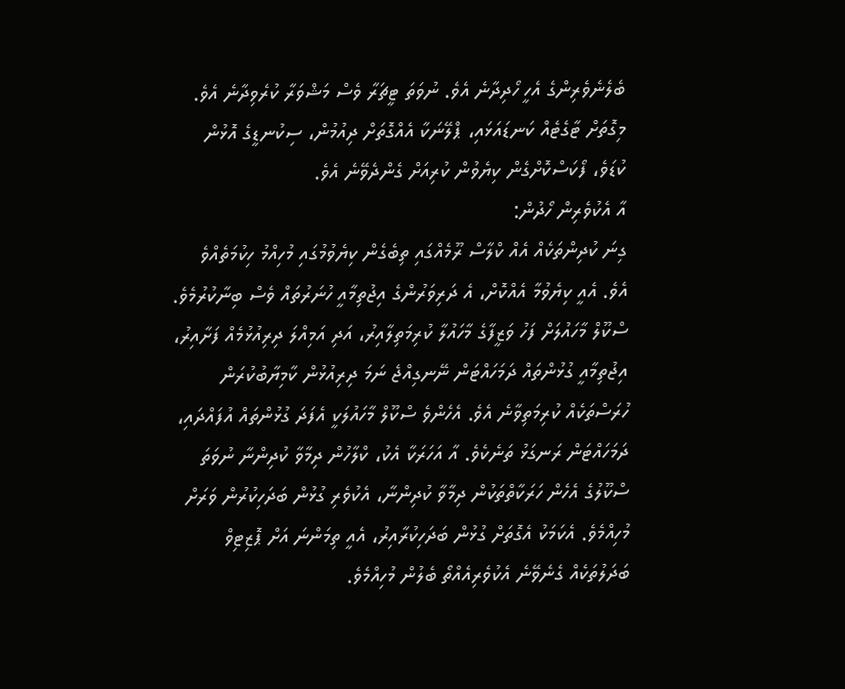ބެލެނެވެރިންގެ އެހީ ހޯދިދާނެ އެވެ. ނުވަތަ ޓީޗަރާ ވެސް މަޝްވަރާ ކުރެވިދާނެ އެވެ. މިގޮތަށް ޓާގެޓެއް ކަނޑައަޅައި، ޕްލޭނަކާ އެއްގޮތަށް ދިއުމުން، ސިކުނޑީގެ އޮޅުން ކުޑަވެ، ފޯކަސްކޮށްގެން ކިޔެވުން ކުރިއަށް ގެންދެވޭނެ އެވެ.
އާ އެކުވެރިން ހޯދުން:
ގިނަ ކުދިންތަކެއް އެއް ކްލާސް ރޫމެއްގައި ތިބެގެން ކިޔެވުމުގައި މުހިއްމު ހިކުމަތެއްވެ އެވެ. އެއީ ކިޔެވުމާ އެއްކޮށް، އެ ދަރިވަރުންގެ އިޖުތިމާއީ ހުނަރުތައް ވެސް ބިނާކުރުމެވެ. ސްކޫލް މާހައުލަށް ފަހު ވަޒީފާގެ މާހައުލާ ކުރިމަތިލާއިރު، އަދި އަމިއްލަ ދިރިއުޅުމެއް ފަށާއިރު، އިޖުތިމާއީ ގުޅުންތައް ދަމަހައްޓަން ނޭނގިއްޖެ ނަމަ ދިރިއުޅުން ކާމިޔާބުކުރަން ހުރަސްތަކެއް ކުރިމަތިވާނެ އެވެ. އެހެންވެ ސްކޫލް މާހައުލަކީ އެފަދަ ގުޅުންތައް އުފައްދައި، ދަމަހައްޓަން ރަނގަޅު ތަނެކެވެ. އާ އަހަރަކާ އެކު، ކްލާހުން ދިމާވާ ކުދިންނާ ނުވަތަ ސްކޫލުގެ އެހެން ހަރަކާތްތަކުން ދިމާވާ ކުދިންނާ، އެކުވެރި ގުޅުން ބަދަހިކުރުން ވަރަށް މުހިއްމެވެ. އެކަމަކު އެގޮތަށް ގުޅުން ބަދަހިކުރާއިރު، އެއީ ތިމަންނަ އަށް ޕޮޒިޓިވް ބަދަލުތަކެއް ގެނެވޭނެ އެކުވެރިއެއްތޯ ބެލުން މުހިއްމެވެ.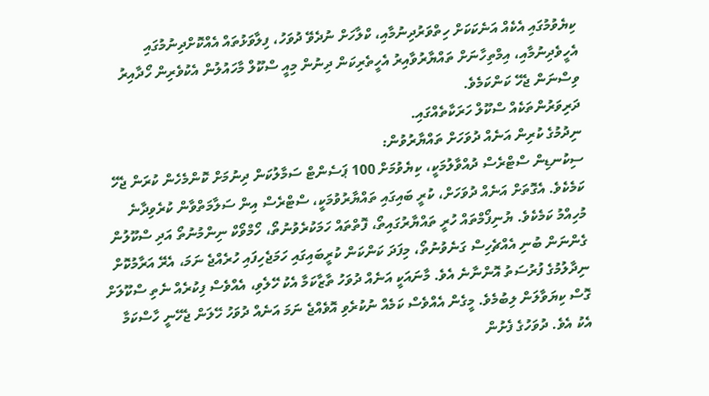ކިޔެވުމުގައި އެކެއް އަނެކަކަށް ހިތްވަރުދިނުމާއި، ކްލާހަށް ނުދެވޭ ދުވަހު، ފިލާވަޅުތައް އެއްކޮށްދިނުމުގައި އެހީވެދިނުމާއި، އިމްތިހާނަށް ތައްޔާރުވާއިރު އެހީތެރިކަން ދިނުން މިއީ ސްކޫލް މާހައުލުން އެކުވެރިން ހޯދާއިރު ވިސްނަން ޖެހޭ ކަންކަމެވެ.
ދަރިވަރުންތަކެއް ސްކޫލް ހަރަކާތެއްގައި.
ނިދުމުގެ ކުރިން އަނެއް ދުވަހަށް ތައްޔާރުވުން:
ސިކުނޑިން ސްޓްރެސް ދުއްވާލުމަކީ، ކިޔެވުމަށް 100 ޕަސެންޓް ސަމާލުކަން ދިނުމަށް ކޮންމެހެން ކުރަން ޖެހޭ ކަމެކެވެ. އެގޮތަށް އަނެއް ދުވަހަށް، ކުރީ ބައިގައި ތައްޔާރުވުމަކީ، ސްޓްރެސް އިން ސަލާމަތްވާން ކުރެވިދާނެ މުހިއްމު ކަމެކެވެ. ޔުނިފޯމްތައް ހުރީ ތައްޔާރުގައިތޯ، ފޮތްތައް ހަމަކުރެވުނުތޯ، ހޯމްވޯކް ނިންމުނުތޯ އަދި ސްކޫލުން ގެންނަން ބުނި އެއްޗެހިސް ގަނެވުނުތޯ، މިފަދަ ކަންކަން ކުރީބައިގައި ހަމަޖެހިފައި ހުރެއްޖެ ނަމަ، އެރޭ އަރާމުކޮށް ނިދާލުމުގެ ފުރުސަތު އޮންނާނެ އެވެ. މާނައަކީ އަނެއް ދުވަހު ތާޒާކަމާ އެކު ހޭލެވި، އެއްވެސް ފިކުރެއް ނެތި ސްކޫލަށް ގޮސް ކިޔަވާލަން ލިބުމެވެ. މީގެން އެއްވެސް ކަމެއް ނުކުރެވި އޮވެއްޖެ ނަމަ އަނެއް ދުވަހު ހޭލަން ޖެހޭނީ ހާސްކަމާ އެކު އެވެ. ދުވަހުގެ ފެށުން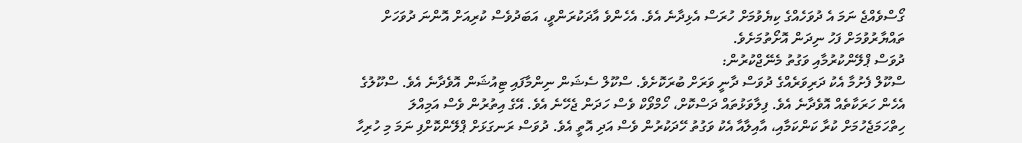ގޯސްވެއްޖެ ނަމަ އެ ދުވަހެއްގެ ކިޔެވުމަށް ހުރަސް އެޅިދާނެ އެވެ. އެހެންވެ އާދަކުރަންވީ، އަބަދުވެސް ކުރިއަށް އޮންނަ ދުވަހަށް ތައްޔާރުވުމަށް ފަހު ނިދަން އޮށޯތުމަށެވެ.
ދުވަސް ޕްލޭންކުރުމާއި ވަގުތު މެނޭޖްކުރުން:
ސްކޫލް ފެށުމާ އެކު ދަރިވަރެއްގެ ދުވަސް ދާނީ ވަރަށް ބުރަކޮށެވެ. ސްކޫލް ސެޝަން ނިންމާފައި ޓިއުޝަން އޮވެދާނެ އެވެ. ސްކޫލުގެ އެހެން ހަރަކާތެއް އޮވެދާނެ އެވެ. ފިލާވަޅުތައް ދަސްކޮށް، ހޯމްވޯކް ވެސް ހަދަން ޖެހޭނެ އެވެ. އޭގެ އިތުރުން ވެސް އަމިއްލަ ހިތްހަމަޖެހުމަށް ކުރާ ކަންކަމާއި، އާއިލާއާ އެކު ވަގުތު ހޭދަކުރުން ވެސް އަދި އޮތީ އެވެ. ދުވަސް ރަނގަޅަށް ޕްލޭންކޮށްފި ނަމަ މި ހުރިހާ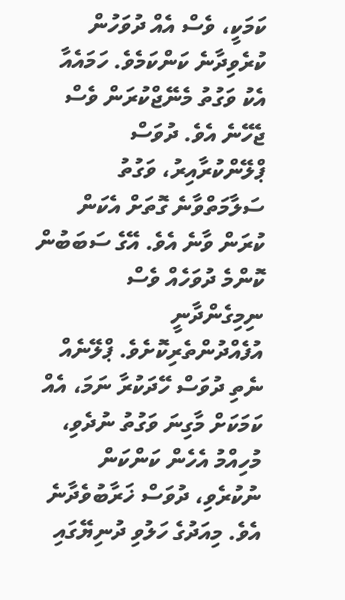ކަމަކީ، ވެސް އެއް ދުވަހުން ކުރެވިދާނެ ކަންކަމެވެ. ހަމައެއާ އެކު ވަގުތު މެނޭޖްކުރަން ވެސް ޖެހޭނެ އެވެ. ދުވަސް ޕްލޭންކުރާއިރު، ވަގުތު ސަލާމަތްވާނެ ގޮތަށް އެކަން ކުރަން ވާނެ އެވެ. އޭގެ ސަބަބުން ކޮންމެ ދުވަހެއް ވެސް ނިމިގެންދާނީ އުފެއްދުންތެރިކޮށެވެ. ޕްލޭނެއް ނެތި ދުވަސް ހޭދަކުރާ ނަމަ، އެއް ކަމަކަށް މާގިނަ ވަގުތު ނުދެވި، މުހިއްމު އެހެން ކަންކަން ނުކުރެވި، ދުވަސް ޚަރާބުވެދާނެ އެވެ. މިއަދުގެ ހަލުވި ދުނިޔޭގައި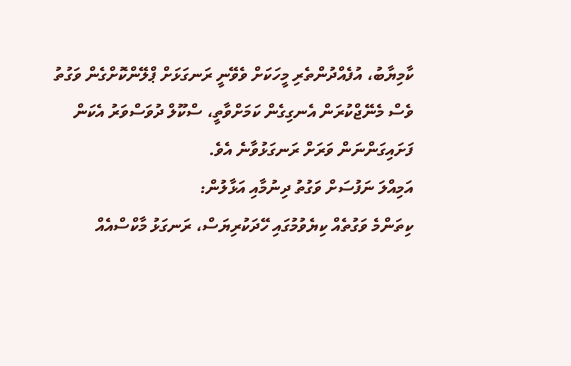ކާމިޔާބު، އުފެއްދުންތެރި މީހަކަށް ވެވޭނީ ރަނގަޅަށް ޕްލޭންކޮށްގެން ވަގުތު ވެސް މެނޭޖްކުރަން އެނގިގެން ކަމަށްވާތީ، ސްކޫލް ދުވަސްވަރު އެކަން ފަށައިގަންނަން ވަރަށް ރަނގަޅުވާނެ އެވެ.
އަމިއްލަ ނަފުސަށް ވަގުތު ދިނުމާއި އަޅާލުން:
ކިތަންމެ ވަގުތެއް ކިޔެވުމުގައި ހޭދަކުރިޔަސް، ރަނގަޅު މާކްސްއެއް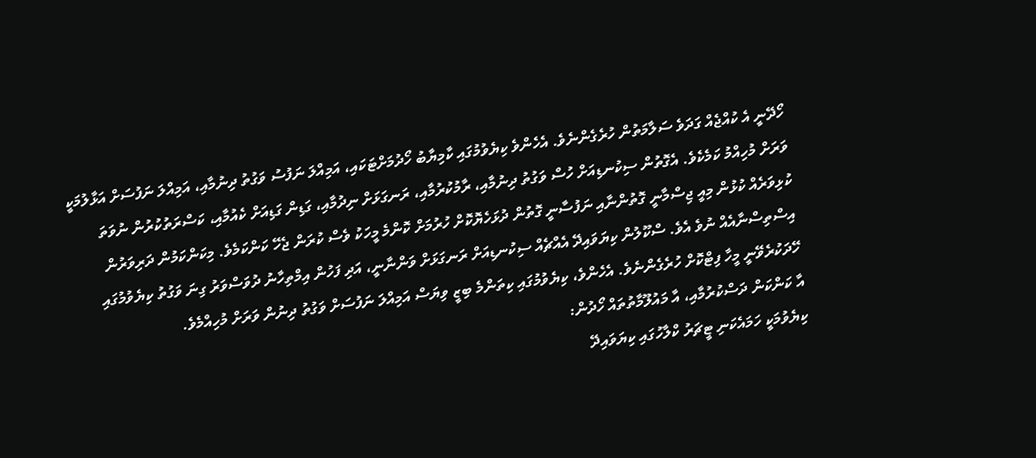ހޯދޭނީ އެ ކުއްޖެއް ގަދަވެ ސަލާމަތުން ހުރެގެންނެވެ. އެހެންވެ ކިޔެވުމުގައި ކާމިޔާބު ހޯދުމަށްޓަކައި، އަމިއްލަ ނަފުސު ވަގުތު ދިނުމާއި، އަމިއްލަ ނަފުސަށް އަޅާލުމަކީ ވަރަށް މުހިއްމު ކަމެކެވެ. އެގޮތުން ސިކުނޑިއަށް ހުސް ވަގުތު ދިނުމާއި، ރާމުކުރުމާއި، ރަނގަޅަށް ނިދުމާއި، ގަޑިން ގަޑިއަށް ކެއުމާއި، ކަސްރަތުކުރުން ނުވަތަ ކުޅިވަރެއް ކުޅުން މިއީ ޖިސްމާނީ ގޮތުންނާއި ނަފުސާނީ ގޮތުން ދުޅަހެޔޮކޮށް ހުރުމަށް ކޮންމެ މީހަކު ވެސް ކުރަން ޖެހޭ ކަންކަމެވެ. މިކަންކަމުން ދަރިވަރުން އިސްތިސްނާއެއް ނުވެ އެވެ. ސްކޫލުން ކިޔަވައިދޭ އެއްޗެއް ސިކުނޑިއަށް ރަނގަޅަށް ވަންނާނީ، އަދި ފަހުން އިމްތިހާނު ދުވަސްވަރު ގިނަ ވަގުތު ކިޔެވުމުގައި ހޭދަކުރެވޭނީ މީހާ ފިޓްކޮށް ހުރެގެންނެވެ. އެހެންވެ، ކިޔެވުމުގައި ކިތަންމެ ބިޒީ ވިޔަސް އަމިއްލަ ނަފުސަށް ވަގުތު ދިނުން ވަރަށް މުހިއްމެވެ.
އާ ކަންކަން ދަސްކުރުމާއި، އާ މައުލޫމާތުތައް ހޯދުން:
ކިޔެވުމަކީ ހަމައެކަނި ޓީޗަރު ކްލާހުގައި ކިޔަވައިދޭ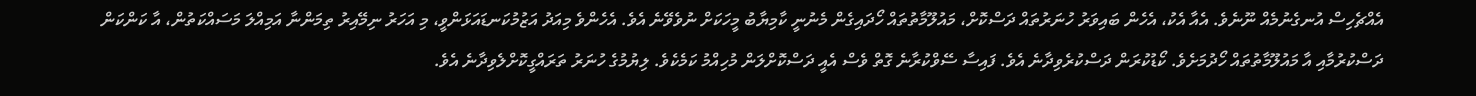އެއްޗެހިސް އުނގެނުމެއް ނޫނެވެ. އެއާ އެކު، އެހެން ބައިވަރު ހުނަރުތައް ދަސްކޮށް، މައުލޫމާތުތައް ހޯދައިގެން މެނުނީ ކާމިޔާބު މީހަކަށް ނުވެވޭނެ އެވެ. އެހެންވެ މިއަދު އަޒުމުކަނޑައަޅަންވީ، މި އަހަރު ނިމޭއިރު ތިމަންނާ އަމިއްލަ މަސައްކަތުން، އާ ކަންކަން ދަސްކުރުމާއި އާ މައުލޫމާތުތައް ހޯދުމަށެވެ. ކޯޑުކުރަން ދަސްކުރެވިދާނެ އެވެ. ފައިސާ ސޭވްކުރާނެ ގޮތް ވެސް އެއީ ދަސްކޮށްލަން މުހިއްމު ކަމެކެވެ. ލިޔުމުގެ ހުނަރު ތަރައްގީކޮށްލެވިދާނެ އެވެ.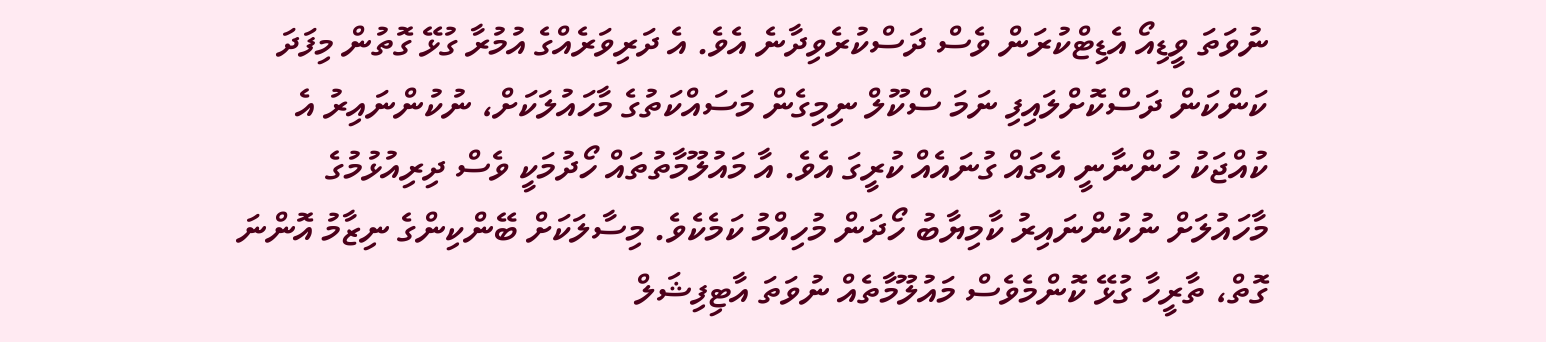ނުވަތަ ވީޑިއޯ އެޑިޓްކުރަން ވެސް ދަސްކުރެވިދާނެ އެވެ. އެ ދަރިވަރެއްގެ އުމުރާ ގުޅޭ ގޮތުން މިފަދަ ކަންކަން ދަސްކޮށްލައިފި ނަމަ ސްކޫލް ނިމިގެން މަސައްކަތުގެ މާހައުލަކަށް، ނުކުންނައިރު އެ ކުއްޖަކު ހުންނާނީ އެތައް ގުނައެއް ކުރީގަ އެވެ. އާ މައުލޫމާތުތައް ހޯދުމަކީ ވެސް ދިރިއުޅުމުގެ މާހައުލަށް ނުކުންނައިރު ކާމިޔާބު ހޯދަން މުހިއްމު ކަމެކެވެ. މިސާލަކަށް ބޭންކިންގެ ނިޒާމު އޮންނަ ގޮތް، ތާރީހާ ގުޅޭ ކޮންމެވެސް މައުލޫމާތެއް ނުވަތަ އާޓިފިޝަލް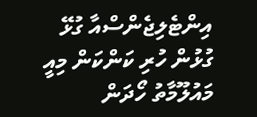އިންޓެލިޖެންސްއާ ގުޅޭ ގުޅުން ހުރި ކަންކަން މިއީ މައުލޫމާތު ހޯދަން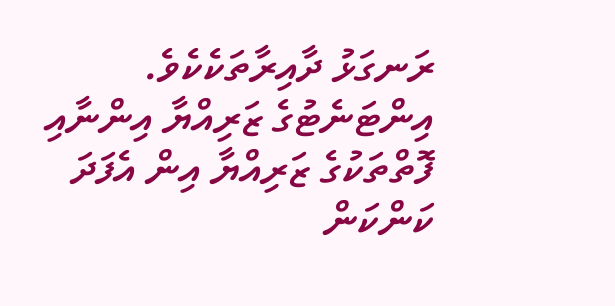ރަނގަޅު ދާއިރާތަކެކެވެ. އިންޓަނެޓުގެ ޒަރިއްޔާ އިންނާއި ފޮތްތަކުގެ ޒަރިއްޔާ އިން އެފަދަ ކަންކަން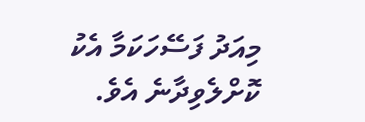މިއަދު ފަސޭހަކަމާ އެކު ކޮށްލެވިދާނެ އެވެ.